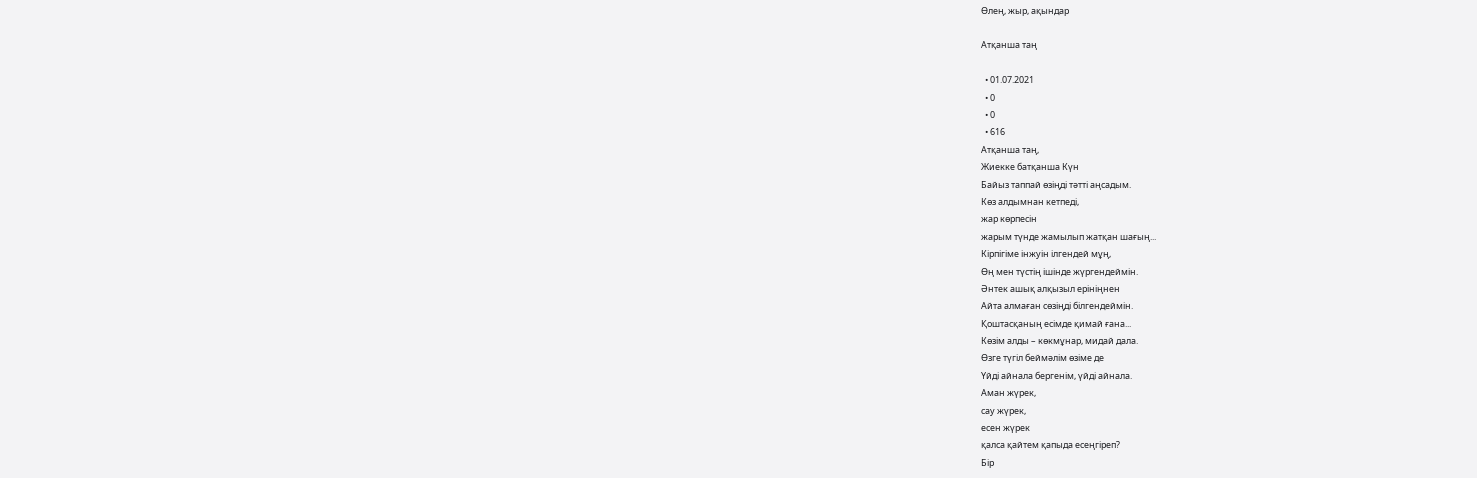Өлең, жыр, ақындар

Атқанша таң

  • 01.07.2021
  • 0
  • 0
  • 616
Атқанша таң,
Жиекке батқанша Күн
Байыз таппай өзiңдi тəттi аңсадым.
Көз алдымнан кетпедi,
жар көрпесiн
жарым түнде жамылып жатқан шағың...
Кiрпiгiме iнжуiн iлгендей мұң,
Өң мен түстiң iшiнде жүргендеймiн.
Əнтек ашық алқызыл ерiнiңнен
Айта алмаған сөзiңдi бiлгендеймiн.
Қоштасқаның есiмде қимай ғана...
Көзiм алды – көкмұнар, мидай дала.
Өзге түгiл беймəлiм өзiме де
Үйдi айнала бергенiм, үйдi айнала.
Аман жүрек,
сау жүрек,
есен жүрек
қалса қайтем қапыда есеңгiреп?
Бiр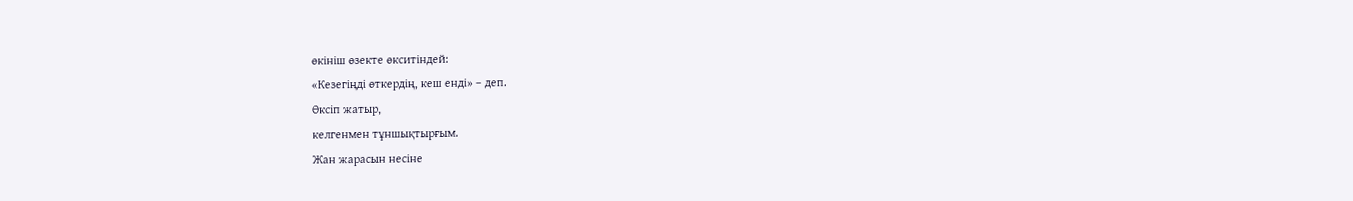өкiнiш өзекте өкситiндей:
«Кезегiңдi өткердiң, кеш ендi» – деп.
Өксiп жатыр,
келгенмен тұншықтырғым.
Жан жарасын несiне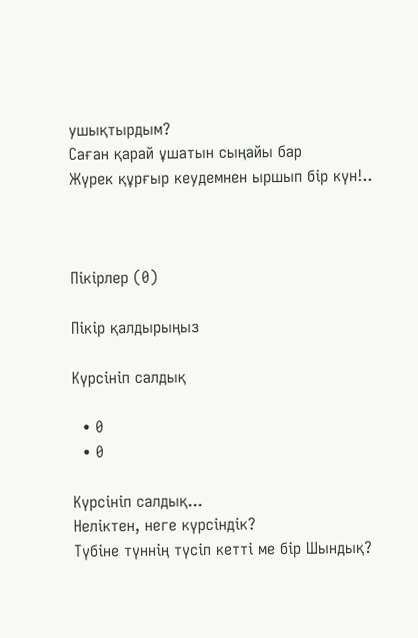ушықтырдым?
Саған қарай ұшатын сыңайы бар
Жүрек құрғыр кеудемнен ыршып бiр күн!..



Пікірлер (0)

Пікір қалдырыңыз

Күрсiнiп салдық

  • 0
  • 0

Күрсiнiп салдық...
Нелiктен, неге күрсiндiк?
Түбiне түннiң түсiп кеттi ме бiр Шындық?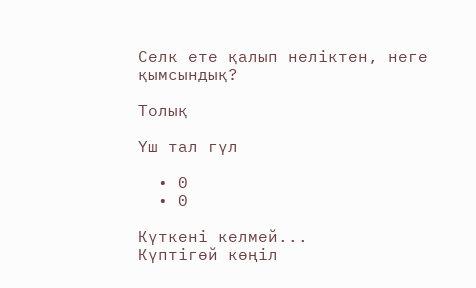Селк ете қалып нелiктен, неге қымсындық?

Толық

Үш тал гүл

  • 0
  • 0

Күткені келмей...
Күптігөй көңіл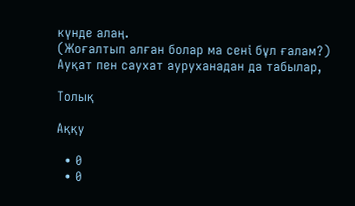күнде алаң.
(Жоғалтып алған болар ма сені бұл ғалам?)
Ауқат пен саухат ауруханадан да табылар,

Толық

Аққу

  • 0
  • 0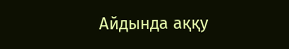Айдында аққу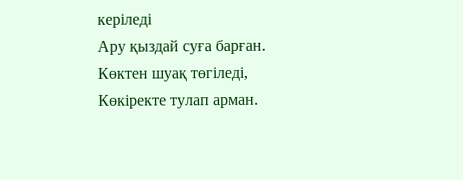керiледi
Ару қыздай суға барған.
Көктен шуақ төгiледi,
Көкiректе тулап арман.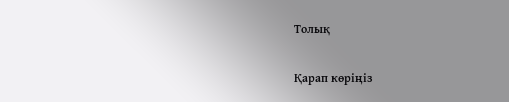Толық

Қарап көріңіз